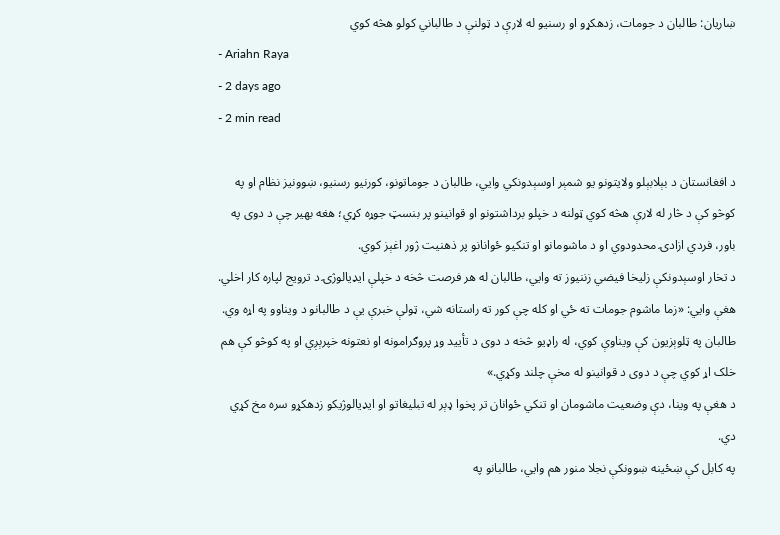ښاریان: طالبان د جومات، زدهکړو او رسنیو له لارې د ټولنې د طالباني کولو هڅه کوي
- Ariahn Raya
- 2 days ago
- 2 min read

د افغانستان د بېلابېلو ولایتونو یو شمېر اوسېدونکي وايي، طالبان د جوماتونو، کورنیو رسنیو، ښوونیز نظام او په کوڅو کې د څار له لارې هڅه کوي ټولنه د خپلو برداشتونو او قوانینو پر بنسټ جوړه کړي؛ هغه بهیر چې د دوی په باور، فردي ازادۍ محدودوي او د ماشومانو او تنکیو ځوانانو پر ذهنیت ژور اغېز کوي.
د تخار اوسېدونکې زلیخا فیضي زننیوز ته وايي، طالبان له هر فرصت څخه د خپلې ایډیالوژۍ د ترویج لپاره کار اخلي.
هغې وايي: «زما ماشوم جومات ته ځي او کله چې کور ته راستانه شي، ټولې خبرې یې د طالبانو د ویناوو په اړه وي. طالبان په ټلوېزیون کې ویناوې کوي، له راډیو څخه د دوی د تأیید وړ پروګرامونه او نعتونه خپرېږي او په کوڅو کې هم خلک اړ کوي چې د دوی د قوانینو له مخې چلند وکړي.»
د هغې په وینا، دې وضعیت ماشومان او تنکي ځوانان تر پخوا ډېر له تبلیغاتو او ایډیالوژیکو زدهکړو سره مخ کړي دي.
په کابل کې ښځینه ښوونکې نجلا منور هم وايي، طالبانو په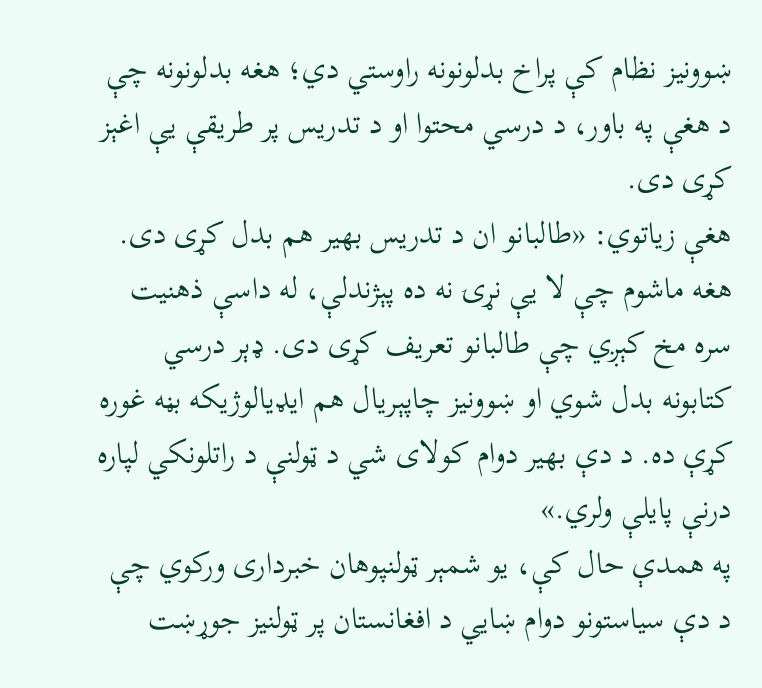ښوونیز نظام کې پراخ بدلونونه راوستي دي؛ هغه بدلونونه چې د هغې په باور، د درسي محتوا او د تدریس پر طریقې یې اغېز کړی دی.
هغې زیاتوي: «طالبانو ان د تدریس بهیر هم بدل کړی دی. هغه ماشوم چې لا یې نړۍ نه ده پېژندلې، له داسې ذهنیت سره مخ کېږي چې طالبانو تعریف کړی دی. ډېر درسي کتابونه بدل شوي او ښوونیز چاپېریال هم ایډیالوژیکه بڼه غوره کړې ده. د دې بهیر دوام کولای شي د ټولنې د راتلونکي لپاره درنې پایلې ولري.»
په همدې حال کې، یو شمېر ټولنپوهان خبرداری ورکوي چې د دې سیاستونو دوام ښايي د افغانستان پر ټولنیز جوړښت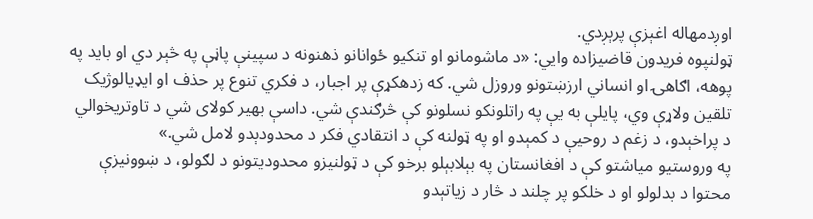اوږدمهاله اغېزې پرېږدي.
ټولنپوه فریدون قاضيزاده وايي: «د ماشومانو او تنکیو ځوانانو ذهنونه د سپینې پاڼې په څېر دي او باید په پوهه، اګاهۍ او انساني ارزښتونو وروزل شي. که زدهکړې پر اجبار، د فکري تنوع پر حذف او ایډیالوژیک تلقین ولاړې وي، پایلې به یې په راتلونکو نسلونو کې څرګندې شي. داسې بهیر کولای شي د تاوتریخوالي د پراخېدو، د زغم د روحیې د کمېدو او په ټولنه کې د انتقادي فکر د محدودېدو لامل شي.»
په وروستیو میاشتو کې د افغانستان په بېلابېلو برخو کې د ټولنیزو محدودیتونو د لګولو، د ښوونیزې محتوا د بدلولو او د خلکو پر چلند د څار د زیاتېدو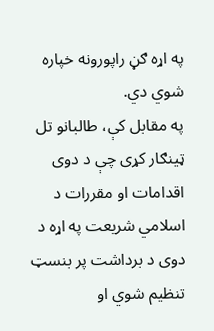په اړه ګڼ راپورونه خپاره شوي دي.
په مقابل کې، طالبانو تل ټینګار کړی چې د دوی اقدامات او مقررات د اسلامي شریعت په اړه د دوی د برداشت پر بنسټ تنظیم شوي او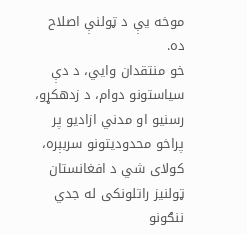موخه یې د ټولنې اصلاح ده.
خو منتقدان وايي، د دې سیاستونو دوام، د زدهکړو، رسنیو او مدني ازادیو پر پراخو محدودیتونو سربېره، کولای شي د افغانستان ټولنیز راتلونکی له جدي ننګونو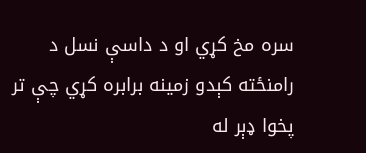سره مخ کړي او د داسې نسل د رامنځته کېدو زمینه برابره کړي چې تر پخوا ډېر له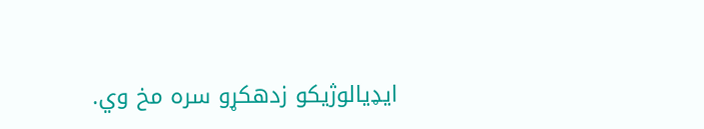ایډیالوژیکو زدهکړو سره مخ وي.